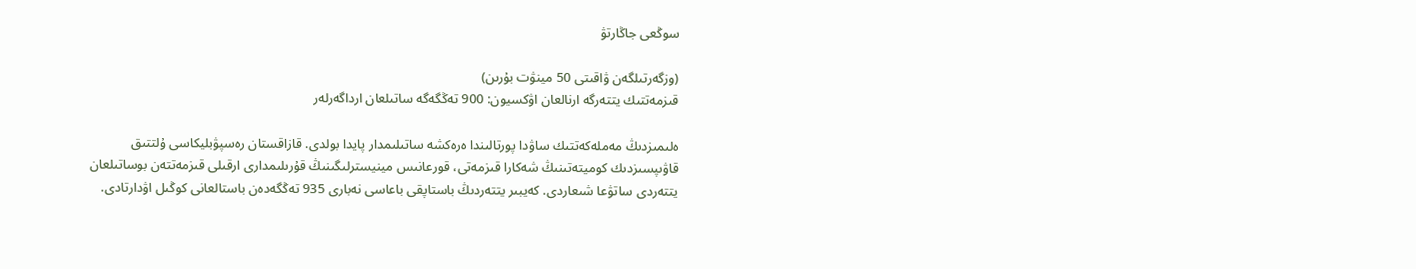سوڭعى جاڭارتۋ

(وزگەرتىلگەن ۋاقىتى 50 مينۋت بۇرىن)
قىزمەتتىك يتتەرگە ارنالعان اۋكسيون: 900 تەڭگەگە ساتىلعان ارداگەرلەر

ەلىمىزدىڭ مەملەكەتتىك ساۋدا پورتالىندا ەرەكشە ساتىلىمدار پايدا بولدى. قازاقستان رەسپۋبليكاسى ۇلتتىق قاۋىپسىزدىك كوميتەتىنىڭ شەكارا قىزمەتى، قورعانىس مينيسترلىگىنىڭ قۇرىلىمدارى ارقىلى قىزمەتتەن بوساتىلعان يتتەردى ساتۋعا شىعاردى. كەيبىر يتتەردىڭ باستاپقى باعاسى نەبارى 935 تەڭگەدەن باستالعانى كوڭىل اۋدارتادى.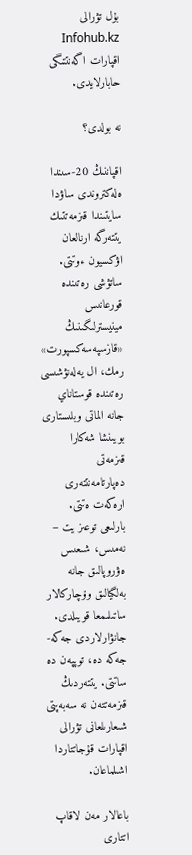بۇل تۋرالى Infohub.kz اقپارات اگەنتتىگى حابارلايدى.

نە بولدى؟

اقپاننىڭ 20-سىندا ەلەكتروندى ساۋدا سايتىندا قىزمەتتىك يتتەرگە ارنالعان اۋكسيون ءوتتى. ساتۋشى رەتىندە قورعانىس مينيسترلىگىنىڭ «قازسپەسەكسپورت» رمك، ال يەلەنۋشىسى رەتىندە قوستاناي جانە الماتى وبلىستارى بويىنشا شەكارا قىزمەتى دەپارتامەنتتەرى ارەكەت ەتتى. بارلىعى توعىز يت – نەمىس، شىعىس ەۋروپالىق جانە بەلگيالىق وۆچاركالار ساتىلىمعا قويىلدى. جانۋارلاردى جەكە-جەكە دە، توپپەن دە ساتتى. يتتەردىڭ قىزمەتتەن نە سەبەپتى شىعارىلعانى تۋرالى اقپارات قۇجاتتاردا اشىلماعان.

باعالار مەن لاقاپ اتتارى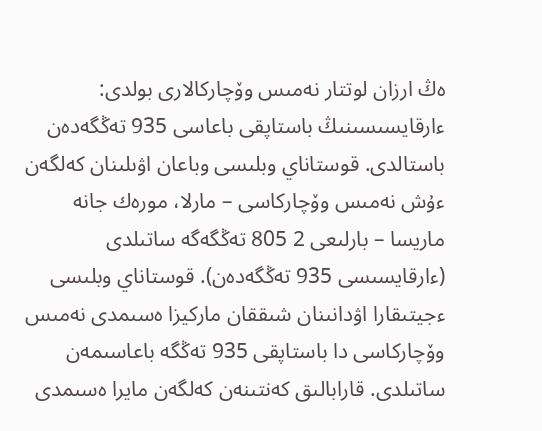ەڭ ارزان لوتتار نەمىس وۆچاركالارى بولدى: ءارقايسىسىنىڭ باستاپقى باعاسى 935 تەڭگەدەن باستالدى. قوستاناي وبلىسى وباعان اۋىلىنان كەلگەن ءۇش نەمىس وۆچاركاسى – مارلا، مورەك جانە ماريسا – بارلىعى 2 805 تەڭگەگە ساتىلدى (ءارقايسىسى 935 تەڭگەدەن). قوستاناي وبلىسى ءجيتىقارا اۋدانىنان شىققان ماركيزا ەسىمدى نەمىس وۆچاركاسى دا باستاپقى 935 تەڭگە باعاسىمەن ساتىلدى. قارابالىق كەنتىنەن كەلگەن مايرا ەسىمدى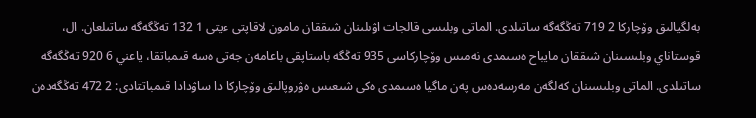بەلگيالىق وۆچاركا 2 719 تەڭگەگە ساتىلدى. الماتى وبلىسى قالجات اۋىلىنان شىققان مامون لاقاپتى ءيتى 1 132 تەڭگەگە ساتىلعان. ال، قوستاناي وبلىسىنان شىققان مايباح ەسىمدى نەمىس وۆچاركاسى 935 تەڭگە باستاپقى باعامەن جەتى ەسە قىمباتقا، ياعني 6 920 تەڭگەگە ساتىلدى. الماتى وبلىسىنان كەلگەن مەرسەدەس پەن ماگيا ەسىمدى ەكى شىعىس ەۋروپالىق وۆچاركا دا ساۋدادا قىمباتتادى: 2 472 تەڭگەدەن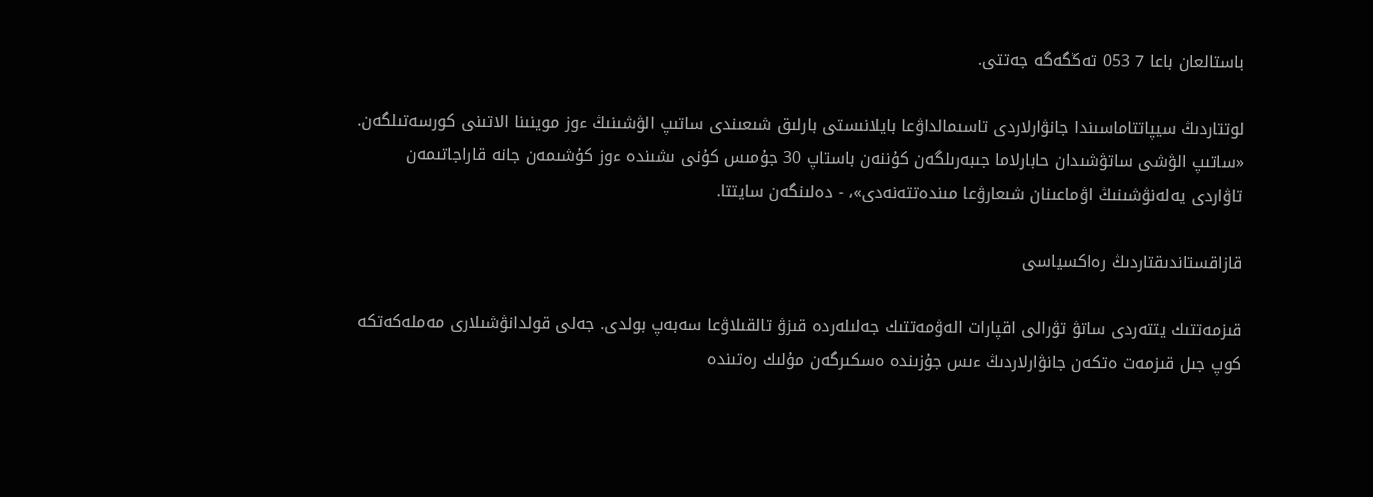باستالعان باعا 7 053 تەڭگەگە جەتتى.

لوتتاردىڭ سيپاتتاماسىندا جانۋارلاردى تاسىمالداۋعا بايلانىستى بارلىق شىعىندى ساتىپ الۋشىنىڭ ءوز موينىنا الاتىنى كورسەتىلگەن. «ساتىپ الۋشى ساتۋشىدان حابارلاما جىبەرىلگەن كۇننەن باستاپ 30 جۇمىس كۇنى ىشىندە ءوز كۇشىمەن جانە قاراجاتىمەن تاۋاردى يەلەنۋشىنىڭ اۋماعىنان شىعارۋعا مىندەتتەنەدى»، - دەلىنگەن سايتتا.

قازاقستاندىقتاردىڭ رەاكسياسى

قىزمەتتىك يتتەردى ساتۋ تۋرالى اقپارات الەۋمەتتىك جەلىلەردە قىزۋ تالقىلاۋعا سەبەپ بولدى. جەلى قولدانۋشىلارى مەملەكەتكە كوپ جىل قىزمەت ەتكەن جانۋارلاردىڭ ءىس جۇزىندە ەسكىرگەن مۇلىك رەتىندە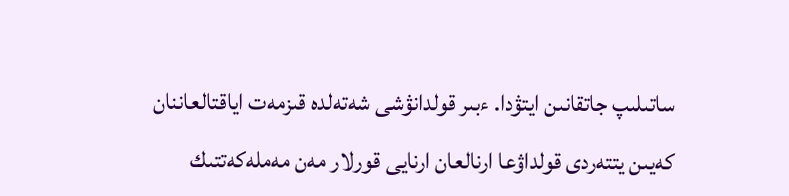ساتىلىپ جاتقانىن ايتۋدا. ءبىر قولدانۋشى شەتەلدە قىزمەت اياقتالعاننان كەيىن يتتەردى قولداۋعا ارنالعان ارنايى قورلار مەن مەملەكەتتىك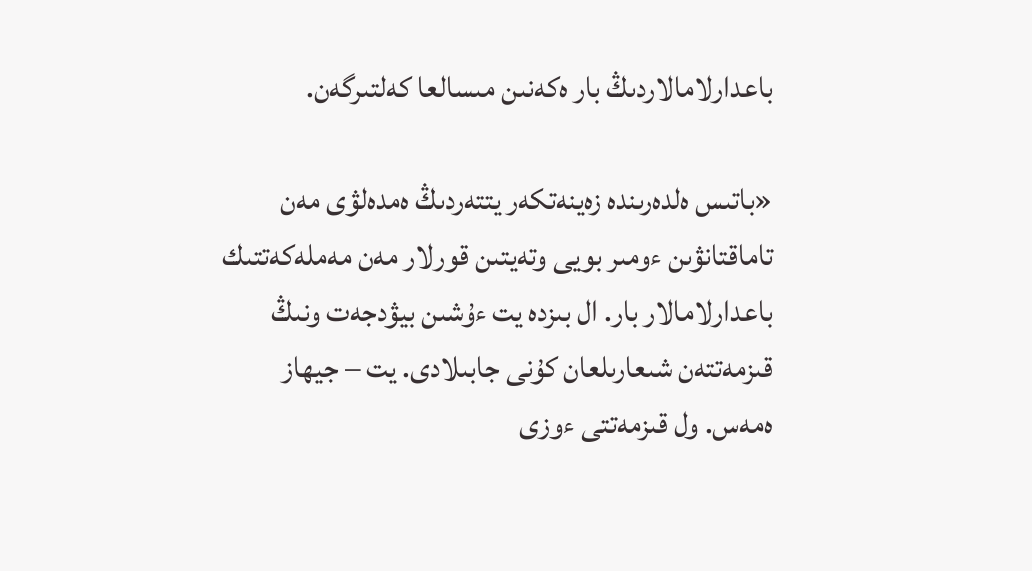باعدارلامالاردىڭ بار ەكەنىن مىسالعا كەلتىرگەن.

«باتىس ەلدەرىندە زەينەتكەر يتتەردىڭ ەمدەلۋى مەن تاماقتانۋىن ءومىر بويى وتەيتىن قورلار مەن مەملەكەتتىك باعدارلامالار بار. ال بىزدە يت ءۇشىن بيۋدجەت ونىڭ قىزمەتتەن شىعارىلعان كۇنى جابىلادى. يت – جيھاز ەمەس. ول قىزمەتتى ءوزى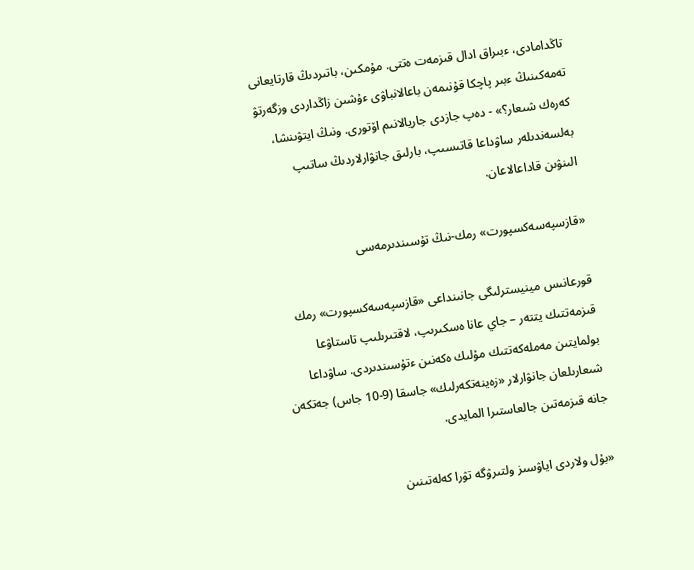تاڭدامادى، ءبىراق ادال قىزمەت ەتتى. مۇمكىن، باتىردىڭ قارتايعانى تەمەكىنىڭ ءبىر پاچكا قۇنىمەن باعالانباۋى ءۇشىن زاڭداردى وزگەرتۋ كەرەك شىعار؟» - دەپ جازدى جاريالانىم اۆتورى. ونىڭ ايتۋىنشا، بەلسەندىلەر ساۋداعا قاتىسىپ، بارلىق جانۋارلاردىڭ ساتىپ الىنۋىن قاداعالاعان.

«قازسپەسەكسپورت» رمك-نىڭ تۇسىندىرمەسى

قورعانىس مينيسترلىگى جانىنداعى «قازسپەسەكسپورت» رمك قىزمەتتىك يتتەر – جاي عانا ەسكىرىپ، لاقتىرىلىپ تاستاۋعا بولمايتىن مەملەكەتتىك مۇلىك ەكەنىن ءتۇسىندىردى. ساۋداعا شىعارىلعان جانۋارلار «زەينەتكەرلىك» جاسقا (9-10 جاس) جەتكەن جانە قىزمەتىن جالعاستىرا المايدى.

«بۇل ولاردى اياۋسىز ولتىرۋگە تۋرا كەلەتىنىن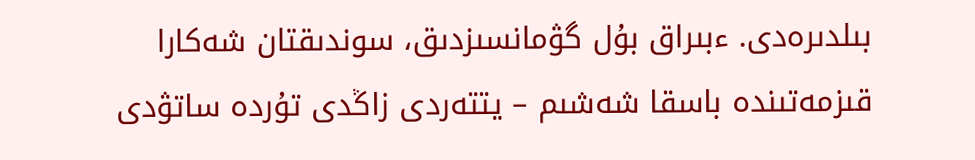بىلدىرەدى. ءبىراق بۇل گۋمانسىزدىق، سوندىقتان شەكارا قىزمەتىندە باسقا شەشىم – يتتەردى زاڭدى تۇردە ساتۋدى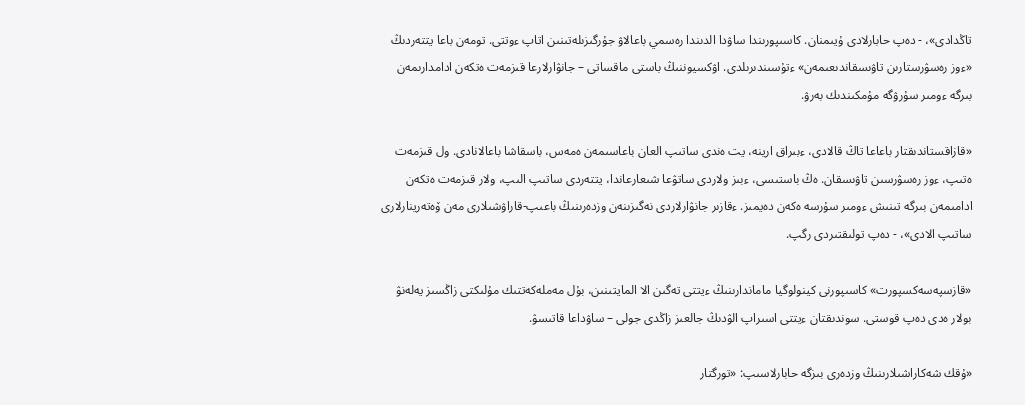تاڭدادى»، - دەپ حابارلادى ۇيىمنان. كاسىپورىندا ساۋدا الدىندا رەسمي باعالاۋ جۇرگىزىلەتىنىن اتاپ ءوتتى. تومەن باعا يتتەردىڭ «ءوز رەسۋرستارىن تاۋىسقاندىعىمەن» ءتۇسىندىرىلدى. اۋكسيوننىڭ باستى ماقساتى – جانۋارلارعا قىزمەت ەتكەن ادامدارىمەن بىرگە ءومىر سۇرۋگە مۇمكىندىك بەرۋ.

«قازاقستاندىقتار باعاعا تاڭ قالادى، ءبىراق ارينە، يت ەندى ساتىپ العان باعاسىمەن ەمەس، باسقاشا باعالانادى. ول قىزمەت ەتىپ، ءوز رەسۋرسىن تاۋىسقان. ەڭ باستىسى، ءبىز ولاردى ساتۋعا شىعارعاندا، يتتەردى ساتىپ الىپ، ولار قىزمەت ەتكەن ادامىمەن بىرگە تىنىش ءومىر سۇرسە ەكەن دەيمىز. ءقازىر جانۋارلاردى نەگىزىنەن وزدەرىنىڭ باعىپ-قاراۋشىلارى مەن ۆەتەرينارلارى ساتىپ الادى»، - دەپ تولىقتىردى رگپ.

«قازسپەسەكسپورت» كاسىپورنى كينولوگيا ماماندارىنىڭ ءيتتى تەگىن الا المايتىنىن، بۇل مەملەكەتتىك مۇلىكتى زاڭسىز يەلەنۋ بولار ەدى دەپ قوستى. سوندىقتان ءيتتى اسىراپ الۋدىڭ جالعىز زاڭدى جولى – ساۋداعا قاتىسۋ.

«ۇقك شەكاراشىلارىنىڭ وزدەرى بىزگە حابارلاسىپ: «تورگتار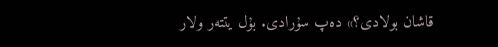قاشان بولادى؟» دەپ سۇرادى. بۇل يتتەر ولار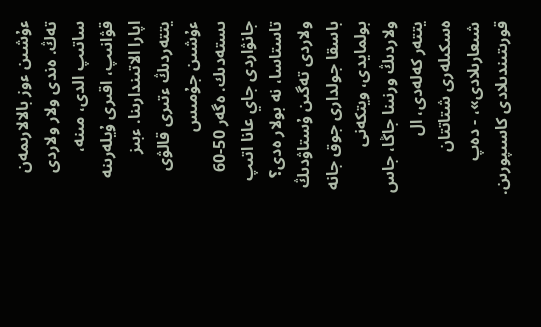ءۇشىن ءوز بالالارىمەن تەڭ. ەندى ولار ولاردى ساتىپ الدى، مىنە، قۋانىپ، اقىرى ۇيلەرىنە اپارا الاتىندارىنا. ءبىز يتتەردىڭ ءتىرى قالۋى ءۇشىن جۇمىس ىستەدىك. ەگەر 50-60 جانۋاردى جاي عانا اتىپ تاستاسا، نە بولار ەدى؟ ولاردى تەگىن ۇستاۋدىڭ باسقا جولدارى جوق جانە بولمايدى، ويتكەنى ولاردىڭ ورنىنا جاڭا، جاس يتتەر كەلەدى، ال ەسكىلەرى شتاتتان شىعارىلادى»، - دەپ قورىتىندىلادى كاسىپورىن.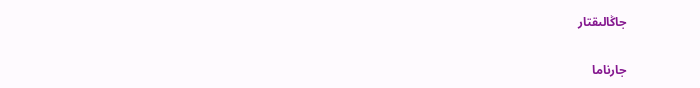جاڭالىقتار

جارناما